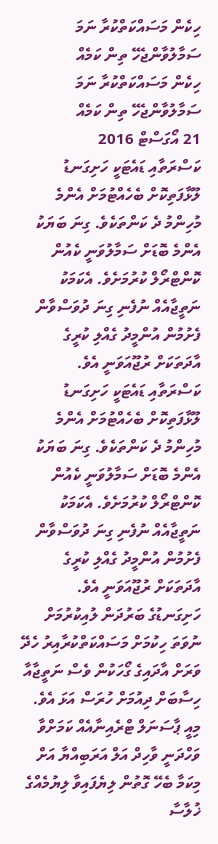ހިކެން މަސައްކަތްކުރާ ނަމަ ސަމާލުވާންޖެހޭ ތިން ކަމެއް
ހިކެން މަސައްކަތްކުރާ ނަމަ ސަމާލުވާންޖެހޭ ތިން ކަމެއް
21 އޯގަސްޓް 2016
ކަސްރަތާއި ޑައެޓަކީ ހަށިގަނޑު ލޫޅާފަތިކޮށް ބެހެއްޓުމަށް އެންމެ މުހިންމު ދެ ކަންތަކެވެ. ގިނަ ބަޔަކު އެންމެ ބޮޑަށް ސަމާލުވަނީ ކެއުން ކޮންޓްރޯލް ކުރުމަށެވެ. އެކަމަކު ނަތީޖާއެއް ނުފެނި ގިނަ ދުވަސްވާން ފެށުމުން އުންމީދު ގެއްލި ކުރީގެ އާދަތަކަށް ރުޖޫއަވަނީ އެވެ.
ކަސްރަތާއި ޑައެޓަކީ ހަށިގަނޑު ލޫޅާފަތިކޮށް ބެހެއްޓުމަށް އެންމެ މުހިންމު ދެ ކަންތަކެވެ. ގިނަ ބަޔަކު އެންމެ ބޮޑަށް ސަމާލުވަނީ ކެއުން ކޮންޓްރޯލް ކުރުމަށެވެ. އެކަމަކު ނަތީޖާއެއް ނުފެނި ގިނަ ދުވަސްވާން ފެށުމުން އުންމީދު ގެއްލި ކުރީގެ އާދަތަކަށް ރުޖޫއަވަނީ އެވެ.
ހަށިގަނޑުގެ ބަރުދަން ލުއިކުރުމަށް ނުވަތަ ހިކުމަށް މަސައްކަތްކުރާއިރު ހެދޭ ވަރަށް އާދައިގެ ގޯހަކުން ވެސް ނަތީޖާއާ ހިސާބަށް ދިއުމަށް ހުރަސް އަޅަ އެވެ. މިއީ ޕާސަނަލް ޓްރެއިނާއެއް ކަމަށްވާ ވަހްދަނީ ވާހިދް އަލް އަރަބިއްޔާ އަށް މިކަމާ ބެހޭ ގޮތުން ލިޔެފައިވާ ލިޔުމެއްގެ ޚުލާސާ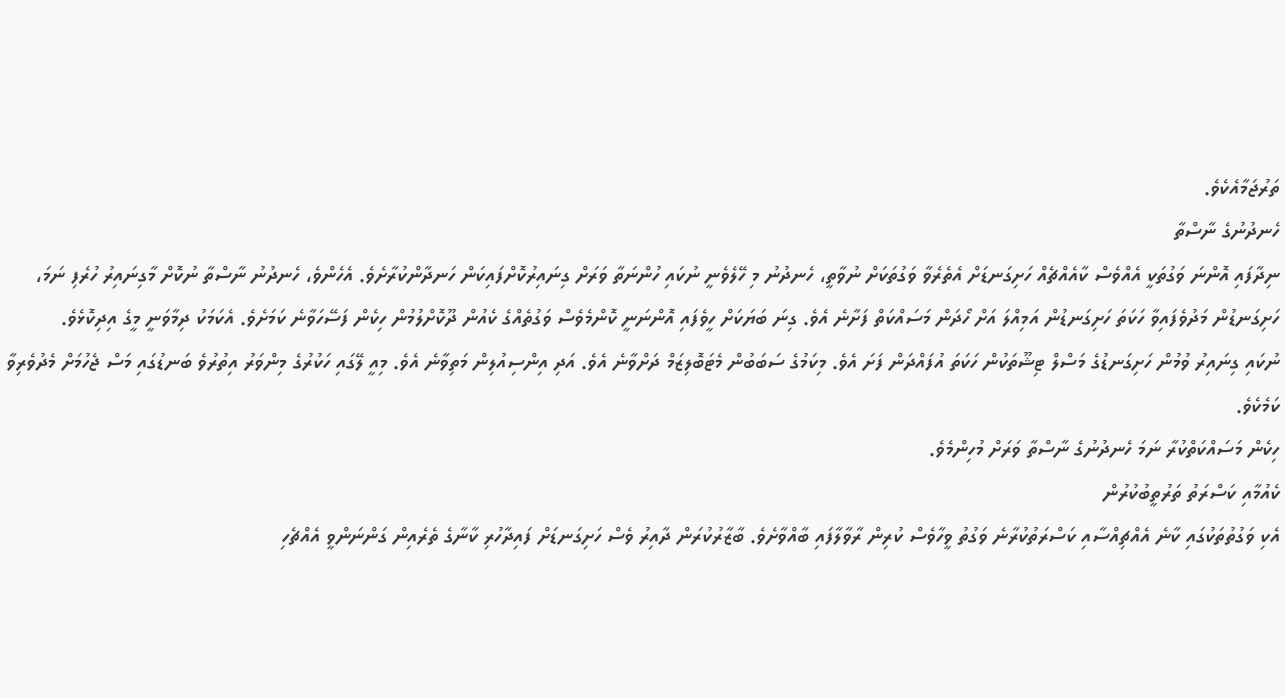ތަރުޖަމާއެކެވެ.
ހެނދުނުގެ ނާސްތާ
ނިދާފައި އޮންނަ ވަގުތަކީ އެއްވެސް ކާއެއްޗެއް ހަށިގަނޑަށް އެތެރެވާ ވަގުތަކަށް ނުވާތީ، ހެނދުނު މި ހޭލެވެނީ ނުކައި ހުންނަތާ ވަރަށް ގިނައިރުކޮށްފައިކަން ހަނދާންކުރާށެވެ. އެހެންވެ، ހެނދުނު ނާސްތާ ނުކޮށް މާގިނައިރު ހުރެފި ނަމަ، ހަށިގަނޑުން މަދުވެފައިވާ ހަކަތަ ހަށިގަނޑުން އަމިއްލަ އަށް ހޯދަން މަސައްކަތް ފަށާނެ އެވެ. ގިނަ ބަޔަކަށް ހީވެފައި އޮންނަނީ ކޮންމެވެސް ވަގުތެއްގެ ކެއުން ދޫކޮށްލުމުން ހިކެން ފަސޭހަވާނެ ކަމަށެވެ. އެކަމަކު ދިމާވަނީ މީގެ އިދިކޮޅެވެ.
ނުކައި ގިނައިރު ވުމުން ހަށިގަނޑުގެ މަސްލް ޓިޝޫތަކުން ހަކަތަ އުފައްދަން ފަށަ އެވެ. މިކަމުގެ ސަބަބުން މެޓަބޮލިޒަމް ދަށްވާނެ އެވެ. އަދި އިންސިއުލިން މަތިވާނެ އެވެ. މިއީ ލޭގައި ހަކުރުގެ މިންވަރު އިތުރުވެ ބަނޑުގައި މަސް ޖެހުމަށް މެދުވެރިވާ ކަމެކެވެ.
ހިކެން މަސައްކަތްކުރާ ނަމަ ހެނދުނުގެ ނާސްތާ ވަރަށް މުހިންމެވެ.
ކެއުމާއި ކަސްރަތު ތަރުތީބުކުރުން
އެކި ވަގުތުތަކުގައި ކާނެ އެއްޗިއްސާއި ކަސްރަތުކުރާނެ ވަގުތު ވީހާވެސް ކުރިން ރާވާލާފައި ބާއްވާށެވެ. ބާޒާރުކުރަން ދާއިރު ވެސް ހަށިގަނޑަށް ފައިދާހުރި ކާނާގެ ތެރެއިން ގަންނަންވީ އެއްޗެހި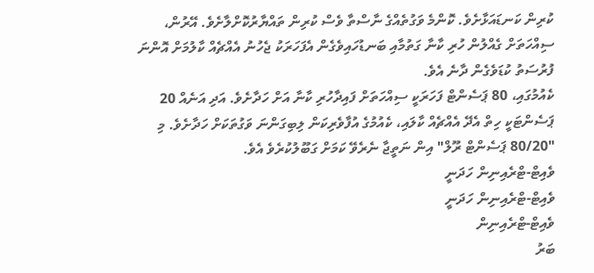ކުރިން ކަނޑައަޅާށެވެ. ކޮންމެ ވަގުތެއްގެ ނާސްތާ ވެސް ކުރިން ތައްޔާރުކޮށްލާށެވެ. އޭރުން، ސިއްހަތަށް ގެއްލުން ހުރި ކާނާ ގަތުމާއި ބަނޑުހައިވެގެން އެފަހަރަކު ޖެހުނު އެއްޗެއް ކާލުމަށް އޮންނަ ފުރުސަތު ކުޑަވެގެން ދާނެ އެވެ.
ކެއުމުގައި، 80 ޕަސެންޓް ފަހަރަކީ ސިއްހަތަށް ފައިދާހުރި ކާނާ އަށް ހަދާށެވެ. އަދި އަނެއް 20 ޕަސެންޓަކީ ހިތް އެދޭ އެއްޗެއް ކާލައި، ކެއުމުގެ އުފާވެރިކަން ލިބިގަންނަ ވަގުތަކަށް ހަދާށެވެ. މި "80/20 ޕަސެންޓް ރޫލް" އިން ނަތީޖާ ނެރެވޭ ކަމަށް ގަބޫލުކުރެވެ އެވެ.
ވެއިޓް-ޓްރެއިނިން ހަދަނީ
ވެއިޓް-ޓްރެއިނިން ހަދަނީ
ވެއިޓް-ޓްރެއިނިން
ބަރު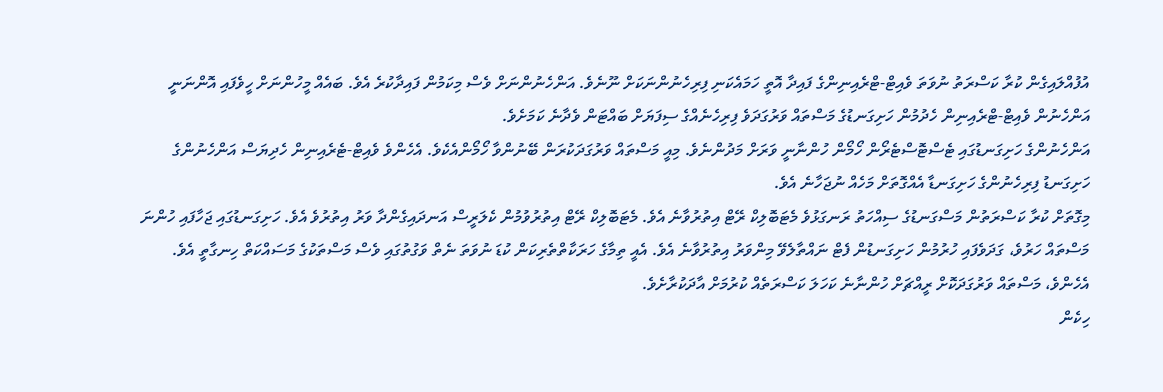އުފުއްލައިގެން ކުރާ ކަސްރަތު ނުވަތަ ވެއިޓް-ޓްރެއިނިންގެ ފައިދާ އޮތީ ހަމައެކަނި ފިރިހެނުންނަކަށް ނޫނެވެ. އަންހެނުންނަށް ވެސް މިކަމުން ފައިދާކުރެ އެވެ. ބައެއް މީހުންނަށް ހީވެފައި އޮންނަނީ އަންހެނުން ވެއިޓް-ޓްރެއިނިން ހެދުމުން ހަށިގަނޑުގެ މަސްތައް ވަރުގަދަވެ ފިރިހެނެއްގެ ސިފަޔަށް ބައްޓަން ވެދާނެ ކަމަށެވެ.
އަންހެނުންގެ ހަށިގަނޑުގައި ޓެސްޓޮސްޓެރޯން ހޯމޯން ހުންނާނީ ވަރަށް މަދުންނެވެ. މިއީ މަސްތައް ވަރުގަދަކުރަން ބޭނުންވާ ހޯމޯންއެކެވެ. އެހެންވެ ވެއިޓް-ޓެރެއިނިން ހެދިޔަސް އަންހެނުންގެ ހަށިގަނޑު ފިރިހެނުންގެ ހަށިގަނޑާ އެއްގޮތަށް މަހެއް ނުޖަހާނެ އެވެ.
މިގޮތަށް ކުރާ ކަސްރަތުން މަސްގަނޑުގެ ސިއްހަތު ރަނގަޅުވެ މެޓަބޮލިކް ރޭޓް އިތުރުވާނެ އެވެ. މެޓަބޮލިކް ރޭޓް އިތުރުވުމުން ކެލަރީސް އަނދައިގެންދާ ވަރު އިތުރުވެ އެވެ. ހަށިގަނޑުގައި ޖަހާފައި ހުންނަ މަސްތައް ހަރުވެ، ގަދަވެފައި ހުރުމުން ހަށިގަނޑުން ފެޓް ނައްތާލެވޭ މިންވަރު އިތުރުވާނެ އެވެ. އެއީ ތިމާގެ ހަރަކާތްތެރިކަން ކުޑަ ނުވަތަ ނެތް ވަގުތުގައި ވެސް މަސްތަކުގެ މަސައްކަތް ހިނގާތީ އެވެ.
އެހެންވެ، މަސްތައް ވަރުގަދަކޮށް ރީއްޗަށް ހުންނާނެ ކަހަލަ ކަސްރަތެއް ކުރުމަށް އާދަކުރާށެވެ.
ހިކެން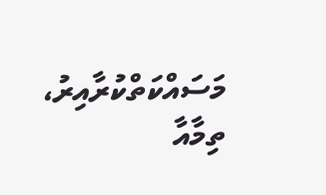މަސައްކަތްކުރާއިރު، ތިމާއާ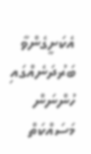އެކަށީގެންވާ ބަރުދަނެއްގައި ހުންނަން މަސައްކަތް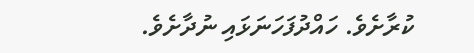ކުރާށެވެ. ހައްދުފަހަނަޅައި ނުދާށެވެ.